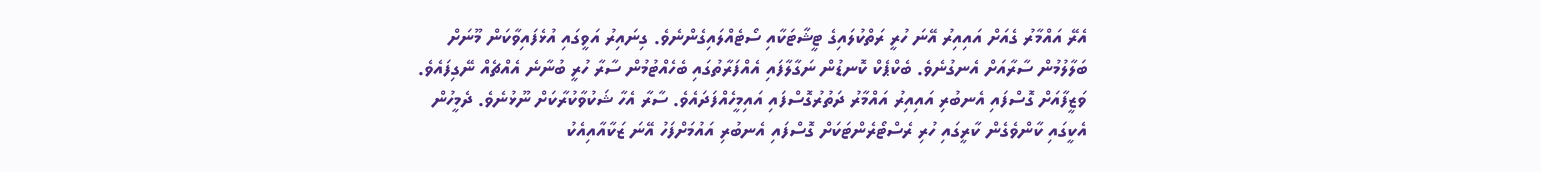އެރޭ އައްމާރު ގެއަށް އައިއިރު އޭނަ ހުރީ ރަތްކުލައިގެ ޓީޝާޓަކާއި ސޯޓެއްލައިގެންނެވެ. ގިނައިރު އަވީގައި އުޅެފައިވާކަން މޫނަށް ބަލާލުމުން ސާރާއަށް އެނގުނެވެ. ބެކްޕެކް ކޮނޑުން ނަގާލާފައި އެއްފަރާތުގައި ބެހެއްޓުމުން ސާރާ ހުރީ ބުނާނެ އެއްޗެއް ނޭގިފައެވެ. ވަޒީފާއަށް ގޮސްފައި އެނބުރި އައިއިރު އައްމާރު ދަތުރުގޮސްފައި އައިމީހެއްފަދައެވެ. ސާރާ އެހާ ޝަކުވާކުރާކަށް ނޫޅުނެވެ. ދެމީހުން އެކީގައި ކާންވެގެން ކާރީގައި ހުރި ރެސްޓޯރެންޓަކަށް ގޮސްފައި އެނބުރި އައުމަށްފަހު އޭނަ ޒަކާއާއިއެކު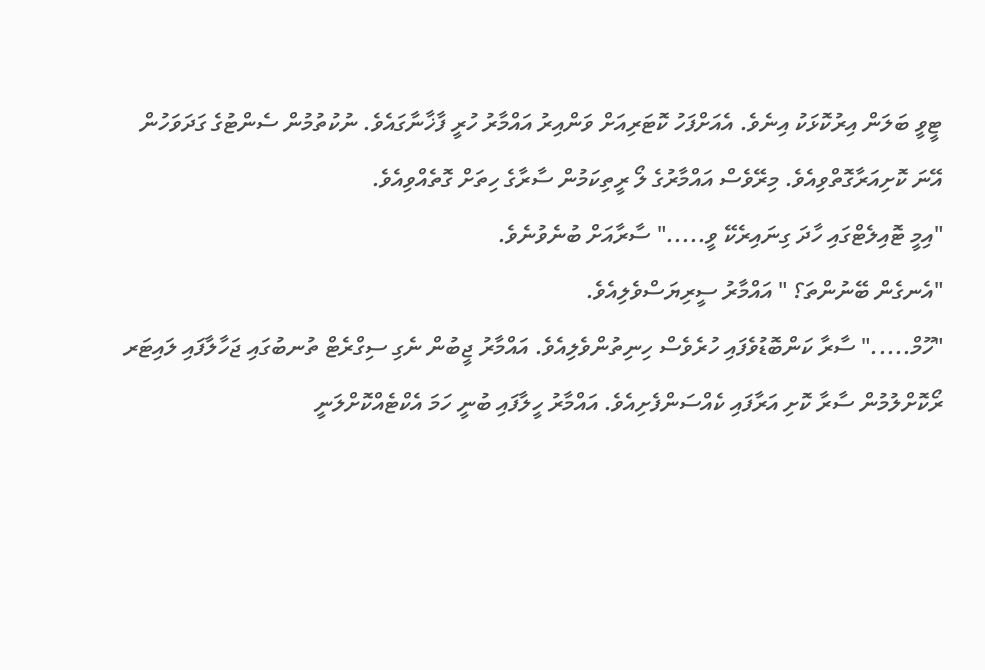ޓީވީ ބަލަން އިރުކޮޅަކު އިނެވެ. އެއަށްފަހު ކޮޓަރިއަށް ވަންއިރު އައްމާރު ހުރީ ފާޚާނާގައެވެ. ނުކުތުމުން ސެންޓުގެ ގަދަވަހުން އޭނަ ކޮށިއަރާގޮތްވިއެވެ. މިރޭވެސް އައްމާރުގެ ލޯ ރީތިކަމުން ސާރާގެ ހިތަށް ގޮތެއްވިއެވެ.
"އިމީ ޓޮއިލެޓްގައި ހާދަ ގިނައިރެކޭ ވީ....." ސާރާއަށް ބުނެވުނެވެ.
"އެނގެން ބޭނުންތަ؟ " އައްމާރު ސީރިޔަސްވެލިއެވެ.
"ހޫމް....." ސާރާ ކަންބޮޑުވެފައި ހުރެވެސް ހިނިތުންވެލިއެވެ. އައްމާރު ޖީބުން ނެގި ސިގްރެޓް ތުނބުގައި ޖަހާލާފައި ލައިޓަރ ރޯކޮށްލުމުން ސާރާ ކޮށި އަރާފައި ކެއްސަންފެށިއެވެ. އައްމާރު ހީލާފައި ބުނީ ހަމަ އެކްޓެއްކޮށްލަނީ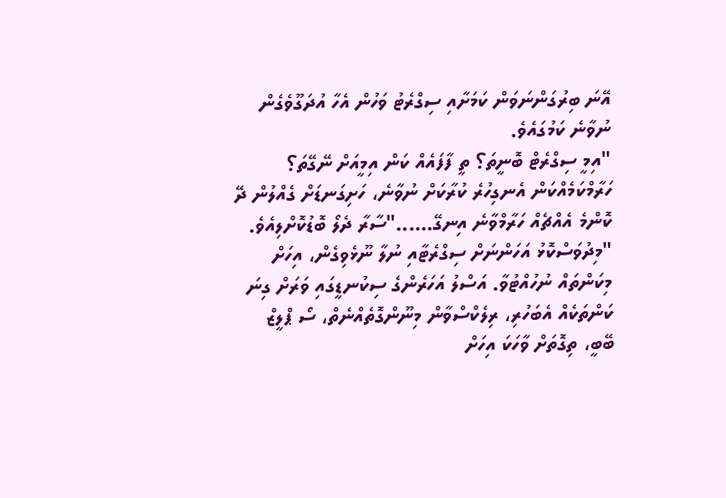އޭނަ ބިރުގަންނަވަން ކަމަށާއި ސިގްރެޓު ވަހުން އެހާ އުދަގޫވެގެން ނުވާނެ ކަމުގައެވެ.
"އިމީ ސިގްރެޓް ބޮނީތަ؟ ތީ ފާފައެއް ކަން އިމީއަށް ނޭގޭތަ؟ ހަރާމްކަމެއްކަން އެނގިހުރެ ކުރާކަށް ނުވާނެ، ހަށިގަނޑަށް ގެއްލުން ދޭ ކޮންމެ އެއްޗެއް ހަރާމްވާނެ އިނގޭ......"ސާރާ ދެލޯ ބޮޑުކޮށްލިއެވެ.
"މިދުވަސްކޮޅު އަހަންނަށް ސިގްރެޓާއި ނުލާ ނޫޅެވިގެން، އިހަށް މިކަންތައް ނުހުއްޓުވާ. އަސްލު އަހަރެންގެ ސިކުނޑީގައި ވަރަށް ގިނަ ކަންތަކެއް އެބަހުރި، ރިލެކްސްވާން މިނޫންގޮތެއްނެތް، ސޯ ޕްލީޒް ބޭބީ، ތިގޮތަށް ވާހަކަ އިހަށް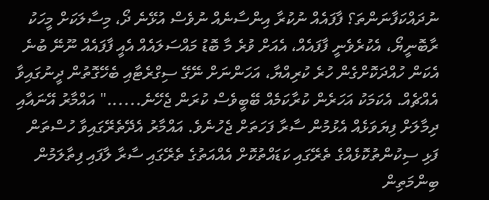ނުދައްކަފާނަންތަ؟ ފާފައެއް ނުކުރާ އިންސާނެއް ނުވެސް އުޅޭނެ ދޯ، މިސާލަކަށް މީހަކު ރާބޮނީޔޯ، އެކުރެވެނީ ފާފައެއް، އެއަށް ވުރެ މާ ބޮޑު މައްސަލައެއް އެއީ ފާފައެއް ނޫނޭ ބުނެ އެކަން ހުއްދަކޮށްގެން ހުރެ ކުރިއްޔާ، އަހަންނަށް ނޭގޭ ސިގްރެޓާއި ބެހޭގޮތުން ދީނުގައިވާ އެއްޗެއް. އެކަމަކު އަހަރެން ކުރާކަމެއް ބޭބީވެސް ކުރަން ޖެހޭނެ......" އައްމާރު އޭނައާއި ދިމާލަށް ފިޔަވަޅެއް އެޅުމުން ސާރާ ފަހަތަށް ޖެހުނެވެ. އައްމާރު އެދޭތެރޭގައިވާ ހުސްތަން ފަޅި ސިކުންތުކޮޅެއްގެ ތެރޭގައި ކަޑައްތުކޮށް އެއްއަތުގެ ތެރޭގައި ސާރާ ލާފައި ފިތާލަމުން ބިންމަތިން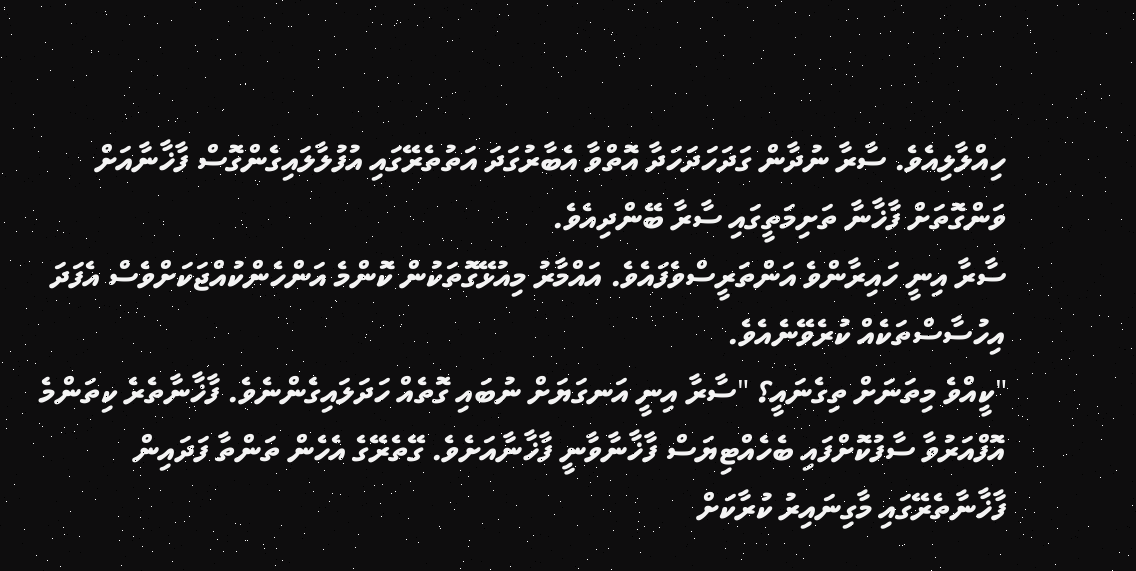ހިއްލާލިއެވެ. ސާރާ ނުދާން ގަދަހަދަހަދާ އޮތްވާ އެބާރުގަދަ އަތުތެރޭގައި އުފުލާލައިގެންގޮސް ފާޚާނާއަށް ވަންގޮތަށް ފާޚާނާ ތަށިމަތީގައި ސާރާ ބޭންދިއެވެ.
ސާރާ އިނީ ހައިރާންވެ އަންތަރީސްވެފައެވެ. އައްމާރު މިއުޅޭގޮތަކުން ކޮންމެ އަންހެންކުއްޖަކަށްވެސް އެފަދަ އިހުސާސްތަކެއް ކުރެވޭނެއެވެ.
"ކީއްވެ މިތަނަށް ތިގެނައީ؟ "ސާރާ އިނީ އަނގަޔަށް ނުބައި ގޮތެއް ހަދަލައިގެންނެވެ. ފާޚާނާތެރެ ކިތަންމެ އޮފްއަރުވާ ސާފުކޮށްފައި ބެހެއްޓިޔަސް ފާޚާނާވާނީ ފާޚާނާއަށެވެ. ގޭތެރޭގެ އެހެން ތަންތާ ފަދައިން ފާޚާނާތެރޭގައި މާގިނައިރު ކުރާކަށް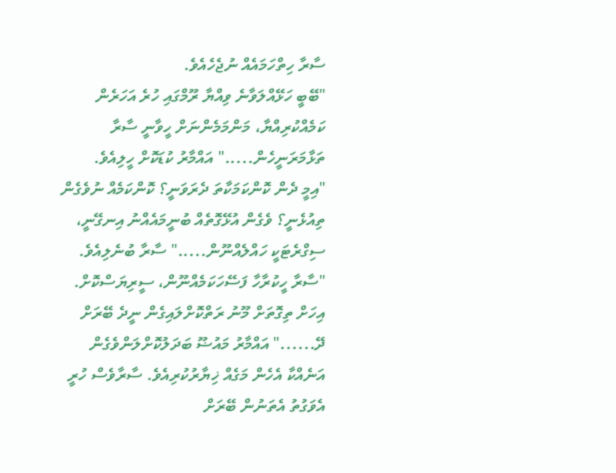ސާރާ ހިތްހަމައެއް ނުޖެހެއެވެ.
"ބޭބީ ހަޅޭއްލަވާނެ ވިއްޔާ ރޫމްގައި ހުރެ އަހަރެން ކަމެއްކުރިއްޔާ، މަންމަމެންނަށް ހީވާނީ ސާރާ ތަޅާމަރަނީހެން....." އައްމާރު ކުޑަކޮށް ހީލިއެވެ.
"އިމީ ދެން ކޮންކަމަކާތަ ދެރަވަނީ؟ ކޮންކަމެއް ނުވެގެން ތިއުޅެނީ؟ ވެގެން އުޅޭގޮތެއް ބުނީމައެއްނު އިނގޭނީ، ސިގްރެޓަކީ ހައްލެއްނޫން....." ސާރާ ބުނެލިއެވެ.
"ސާރާ ހީކުރާހާ ފަސޭހަކަމެއްނޫން، ސީރިޔަސްކޮށް. އިހަށް ތިގޮތަށް މޫނު ރަތްކޮށްލައިގެން ނީދެ ބޭރަށް ދޭ......" އައްމާރު މައުޟޫ ބަދަލުކޮށްލަންވެގެން އަނެއްކާ އެހެން މަގެއް ޚިޔާރުކުރިއެވެ. ސާރާވެސް ހުރީ އެވަގުތު އެތަނުން ބޭރަށް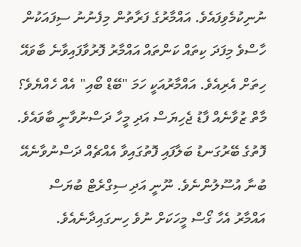ނުނިކުމެވިފައެވެ. އައްމާރުގެ ފަރާތުން މިފެނުނު ސިފައަކުން ހާސްވެ މިފަދަ ކިތައް ކަންތައް އައްމާރު ފޮރުވާފައިވާނެ ބާވައޭ ހިތަށް އެރިއެވެ. އައްމާރުއަކީ ހަމަ "ބޭޑް ބޯއި" އެއް ހެއްޔެވެ؟ މާތް ޒުވާނެއް ފާޑު ޖެހިޔަސް އަދި މީހާ ދަސްނުވާނީ ބާވައެވެ. ފޮތުގެ ބޭރުގަނޑު ބަލާފައި ފޮތުގައިވާ އެއްޗެއް ދަސްނުވާނެއޭ ބުނާ އުސޫލުންނެވެ. ނޫނީ އަދި ސިގްރެޓް ބުޔަސް އައްމާރު އެހާ ގޯސް މީހަކަށް ނުވެ ހިނގައިދާނެއެވެ.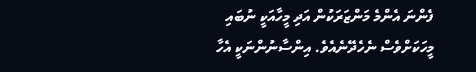ފެންނަ އެންމެ މަންޒަރަކުން އަދި މީހާއަކީ ނުބައި މީހަކަށްވެސް ނެހެދޭނެއެވެ. އިންސާނުންނަކީ އެހާ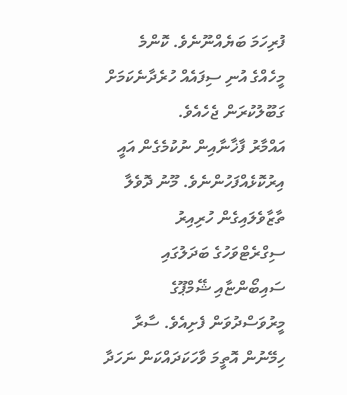ފުރިހަމަ ބަޔެއްނޫނެވެ. ކޮންމެ މީހެއްގެ އުނި ސިފައެއް ހުރެދާނެކަމަށް ގަބޫލުކުރަން ޖެހެއެވެ.
އައްމާރު ފާޚާނާއިން ނުކުމެގެން އައީ އިރުކޮޅެއްފަހުންނެވެ. މޫނު ދޮވެލާ ތާޒާވެލައިގެން ހުރިއިރު ސިގްރެޓްވަހުގެ ބަދަލުގައި ސައިބޯންޏާއި ޝޭމްޕޫގެ މީރުވަސްދުވަން ފެށިއެވެ. ސާރާ ހިމޭނުން އޮތީމަ ވާހަކަދައްކަން ނަހަދާ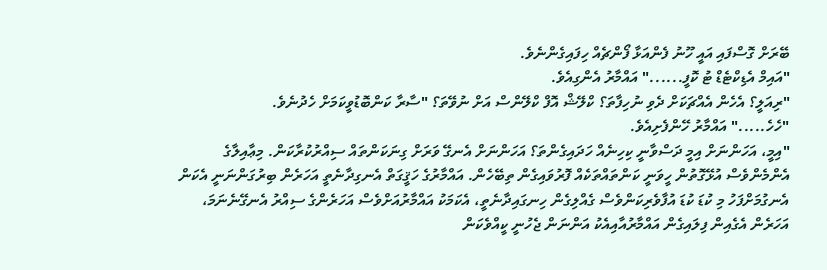ބޭރަށް ގޮސްފައި އައީ ހޫނު ފެންއަޅާ ފޯންޗެއް ހިފައިގެންނެވެ.
"އައިމް އެޑިކްޓެޑް ޓު ކޮފީ......" އައްމާރު އެންގިއެވެ.
"ރިއަލީ؟ އެހެން އެއްޗަކަށް ދެވި ނުހިފާތަ؟ ކްލޭޝް އޮފް ކްލޭންސް އަށް ނުވޭތަ؟ "ސާރާ ކަންބޮޑުވީކަމަށް ހެދުނެވެ.
"ހެހެ....." އައްމާރު ހޭންފެށިއެވެ.
"އިމީ، އަހަންނަށް އިމީ ދަސްވާނީ ކިހިނެއް ހަދައިގެންތަ؟ އަހަންނަށް އެނގޭ ވަރަށް ގިނަކަންތައް ސިއްރުކުރާކަން. މިޢާއިލާގެ އެންމެންވެސް އުޅޭގޮތުން ހީވަނީ ކަންތައްތަކެއް ފޮރުވައިގެން ތިބޭހެން. އައްމާރުގެ ހަޤީގަތް އެނގިދާނެތީ އަހަރެން ބިރުގަންނަނީ އެކަން އެނގުމަށްފަހު މި ކުޑަ ކުޑަ އުފާވެރިކަންވެސް ގެއްލިގެން ހިނގައިދާނެތީ، އެކަމަކު އައްމާރުއަށްވެސް އަހަރެންގެ ސިއްރު އެނގޭނެނަމަ، އަހަރެން އެގެއިން ފިލައިގެން އައްމާރުއާއިއެކު އަންނަން ޖެހުނީ ކީއްވެކަން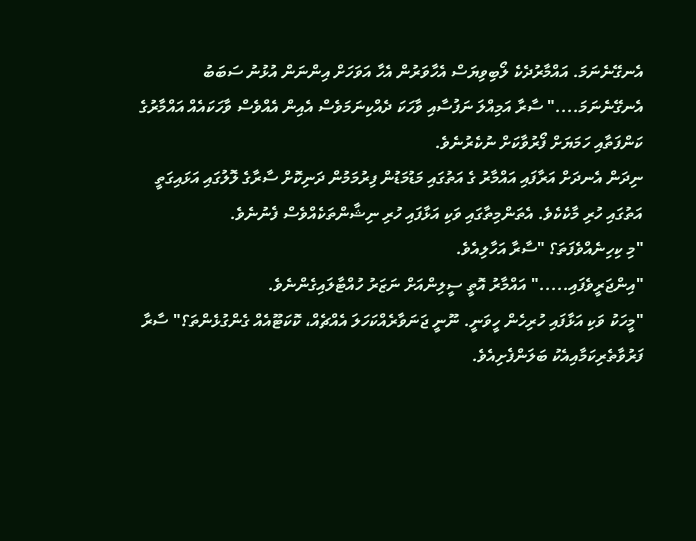އެނގޭނެނަމަ. އައްމާރުދެކެ ލޯބިވިޔަސް އެހާވަރުން އެހާ އަވަހަށް އިންނަން އުޅުނު ސަބަބު އެނގޭނެނަމަ...." ސާރާ އަމިއްލަ ނަފުސާއި ވާހަކަ ދެއްކިނަމަވެސް އެއިން އެއްވެސް ވާހަކައެއް އައްމާރުގެ ކަންފަތާއި ހަމަޔަށް ފޯރުވާކަށް ނުކެރުނެވެ.
ނިދަން އެނދަށް އަރާފައި އައްމާރު ގެ އަތުގައި މަޑުމަޑުން ފިރުމަމުން ދަނިކޮށް ސާރާގެ ލޮލުގައި އަޅައިގަތީ އަތުގައި ހުރި މާކެކެވެ. އެތަންމިތާގައި ވަކި އަޅާފައި ހުރި ނިޝާންތަކެއްވެސް ފެނުނެވެ.
"މި ކިހިނެއްވެފަތަ؟ "ސާރާ އަހާލިއެވެ.
"އިންޖަރީވެފައި....." އައްމާރު އޮތީ ސީލިންއަށް ނަޒަރު ހުއްޓާލައިގެންނެވެ.
"މީހަކު ވަކި އަޅާފައި ހުރިހެން ހީވަނީ. ނޫނީ ޖަނަވާރެއްކަހަލަ އެއްޗެއް، ކޮކަޓޫއެއް ގެންގުޅެންތަ؟" ސާރާ ފަރުވާތެރިކަމާއިއެކު ބަލަންފެށިއެވެ.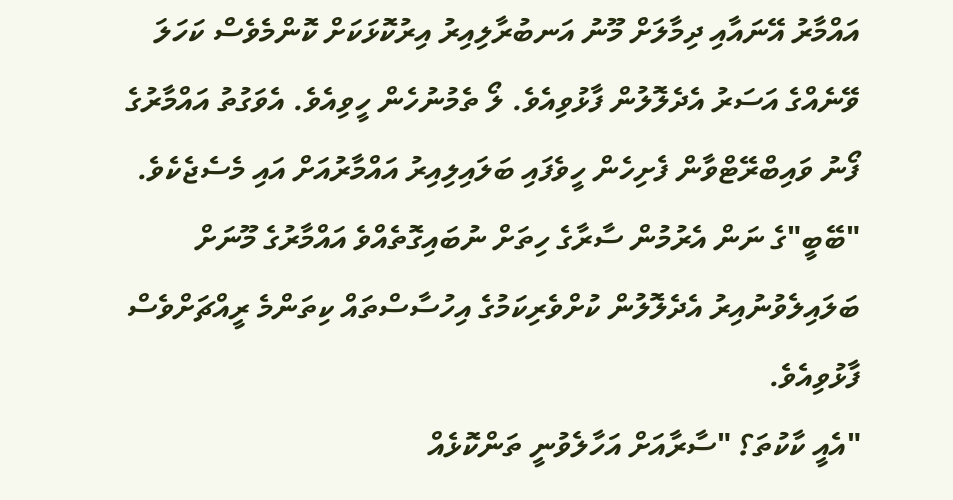އައްމާރު އޭނައާއި ދިމާލަށް މޫނު އަނބުރާލިއިރު އިރުކޮޅަކަށް ކޮންމެވެސް ކަހަލަ ވޭނެއްގެ އަސަރު އެދެލޮލުން ފާޅުވިއެވެ. ލޯ ތެމުނުހެން ހީވިއެވެ. އެވަގުތު އައްމާރުގެ ފޯނު ވައިބްރޭޓްވާން ފެށިހެން ހީވެފައި ބަލައިލިއިރު އައްމާރުއަށް އައި މެސެޖެކެވެ. "ބޭބީ"ގެ ނަން އެރުމުން ސާރާގެ ހިތަށް ނުބައިގޮތެއްވެ އައްމާރުގެ މޫނަށް ބަލައިލެވުނުއިރު އެދެލޮލުން ކުށްވެރިކަމުގެ އިހުސާސްތައް ކިތަންމެ ރީއްޗަށްވެސް ފާޅުވިއެވެ.
"އެއީ ކާކުތަ؟ "ސާރާއަށް އަހާލެވުނީ ތަންކޮޅެއް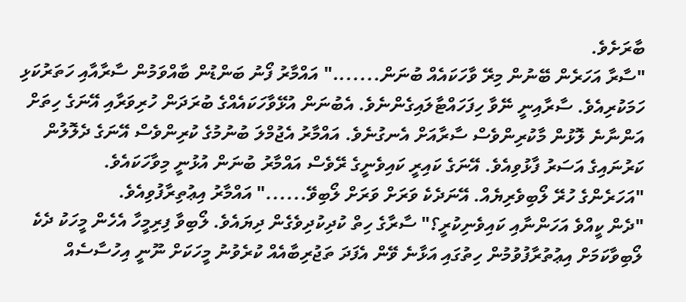ބާރަށެވެ.
"ސާރާ އަހަރެން ބޭނުން މިރޭ ވާހަކައެއް ބުނަން......." އައްމާރު ފޯނު ބަންޑުން ބާއްވަމުން ސާރާއާއި ހަތަރުކަޅި ހަމަކުރިއެވެ. ސާރާއިނީ ނޭވާ ހިފަހައްޓާލައިގެންނެވެ. އެބުނަން އުޅޭވާހަކައެއްގެ ބުރަދަން ހުރިވަރާއި އޭނަގެ ހިތަށް އަންނާނެ ލޮޅުން މާކުރިންވެސް ސާރާއަށް އެނގުނެވެ. އައްމާރު އެޖުމްލަ ބުނުމުގެ ކުރިންވެސް އޭނަގެ ދެލޮލުން ކަރުނައިގެ އަސަރު ފާޅުވިއެވެ. އޭނަގެ ކައިރީ ކައިވެނީގެ ރޭވެސް އައްމާރު ބުނަން އުޅުނީ މިވާހަކައެވެ.
"އަހަރެންގެ ހުރޭ ލޯބިވެރިޔެއް. އޭނަދެކެ ވަރަށް ވަރަށް ލޯބިވޭ......" އައްމާރު އިޢުތިރާފުވިއެވެ.
"ދެން ކީއްވެ އަހަންނާއި ކައިވެނިކުރީ؟" ސާރާގެ ހިތް ކުދިކުދިވެގެން ދިޔައެވެ. ލޯބިވާ ފިރިމީހާ އެހެން މީހަކު ދެކެ ލޯބިވާކަމަށް އިޢުތުރާފުވުމުން ހިތުގައި އަޅާނެ ވޭން އެފަދަ ތަޖުރިބާއެއް ކުރެވުނު މީހަކަށް ނޫނީ އިހުސާސެއް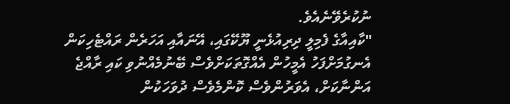ނުކުރެވޭނެއެވެ.
"ކާއިއާގެ ފެމިލީ ދިރިއުޅެނީ ޔޫކޭގައި، އޭނައާއި އަހަރެން ރައްޓެހިކަން އެނގުމަށްފަހު އެމީހުން އެއްގޮތަކަށްވެސް ބޭނުމެއްނުވި ކައި ރާއްޖެ އަންނާކަށް، އެވަރުންވެސް ކޮންމެވެސް ދުވަހަކުން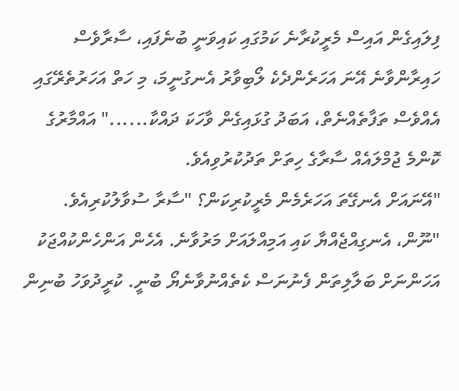ފިލައިގެން އައިސް މެރީކުރާނެ ކަމުގައި ކައިވަނީ ބުނެފައި، ސާރާވެސް ހައިރާންވާނެ އޭނަ އަހަރެންދެކެ ލޯބިވާރު އެނގުނީމަ، މި ހަތް އަހަރުތެރޭގައި އެއްވެސް ތަފާތެއްނެތް، އަބަދު ގުޅައިގެން ވާހަކަ ދައްކާ......" އައްމާރުގެ ކޮންމެ ޖުމްލައެއް ސާރާގެ ހިތަށް ތަދުކުރުވިއެވެ.
"އޭނައަށް އެނގޭތަ އަހަރެމެން މެރީކުރިކަން؟ "ސާރާ ސުވާލުކުރިއެވެ.
"ނޫން، އެނގިއްޖެއްޔާ ކައި އަމިއްލައަށް މަރުވާނެ. އެހެން އަންހެންކުއްޖަކު އަހަންނަށް ބަލާލިތަން ފެނުނަސް ކެތެއްނުވާނެޔޯ ބުނީ. ކުރީދުވަހު ބުނިން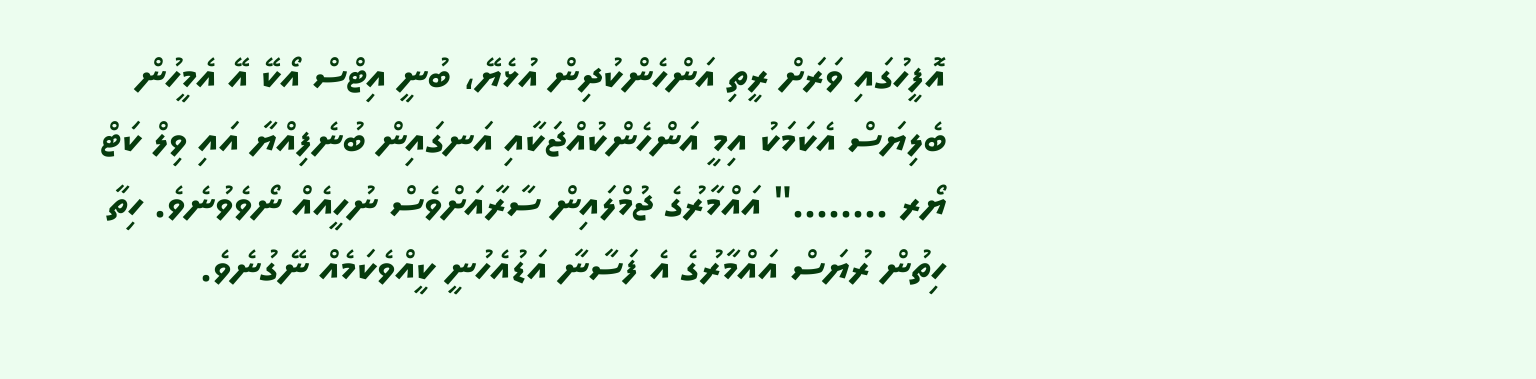އޮފީހުގައި ވަރަށް ރީތި އަންހެންކުދިން އުޅެޔޭ، ބުނީ އިޓްސް އޯކޭ އޭ އެމީހުން ބެލިޔަސް އެކަމަކު އިމީ އަންހެންކުއްޖަކާއި އަނގައިން ބުނެފިއްޔާ އައި ވިލް ކަޓް ޔޯރ ........" އައްމާރުގެ ޖުމްލައިން ސާރާއަށްވެސް ނުހީއެއް ނޯވެވުނެވެ. ހިތާ ހިތުން ރުޔަސް އައްމާރުގެ އެ ފަސާނާ އަޑުއެހުނީ ކީއްވެކަމެއް ނޭގުނެވެ.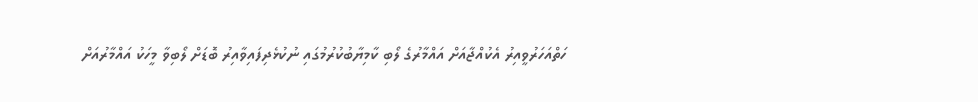ހަތްއަހަރުވީއިރު އެކުއްޖާއަށް އައްމާރުގެ ލޯބި ކާމިޔާބުކުރުމުގައި ނުކުޅެދިފައިވާއިރު ބޮޑަށް ލޯބިވާ މީހަކު އައްމާރުއަށް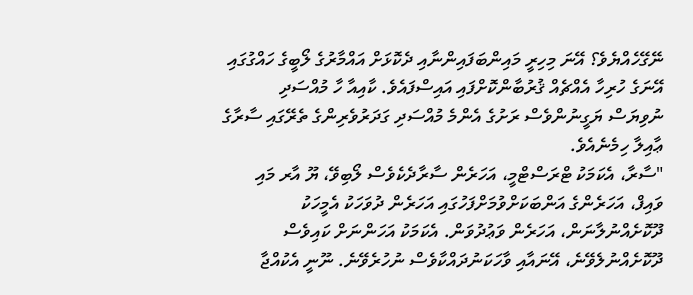ނޭގޭހެއްޔެވެ؟ އޭނަ މިހިރީ މައިންބަފައިންނާއި ދެކޮޅަށް އައްމާރުގެ ލޯބީގެ ހައްގުގައި އޭނަގެ ހުރިހާ އެއްޗެއް ޤުރުބާންކޮށްފައި އައިސްފައެވެ. ކާއިއާ ހާ މުއްސަދި ނުވިޔަސް ޔަގީނުންވެސް ރަށުގެ އެންމެ މުއްސަދި ގަދަރުވެރިންގެ ތެރޭގައި ސާރާގެ ޢާއިލާ ހިމެނެއެވެ.
"ސާރާ، އެކަމަކު ޓްރަސްޓްމީ، އަހަރެން ސާރާދެކެވެސް ލޯބިވޭ، ޔޫ އާރ މައި ވައިފް، އަހަރެންގެ އަންބަކަށްވުމަށްފަހުގައި އަހަރެން ދުވަހަކު އެމީހަކު ދޫކޮށެއްނުލާނަން، އަހަރެން ވަޢުދުވަން. އެކަމަކު އަހަންނަށް ކައިވެސް ދޫކޮށެއްނުލެވޭނެ، އޭނައާއި ވާހަކަނުދައްކާވެސް ނުހުރެވޭނެ. ނޫނީ އެކުއްޖާ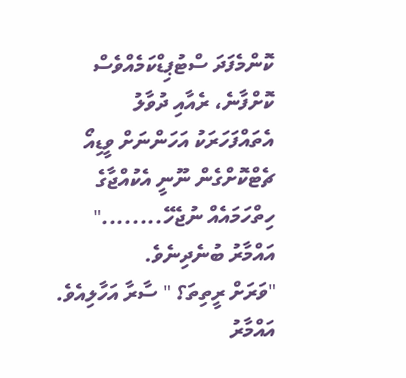ކޮންމެފަދަ ސްޓުޕިޑްކަމެއްވެސް ކޮށްފާނެ، ރެއާއި ދުވާލު އެތައްފަހަރަކު އަހަންނަށް ވީޑިއޯ ޗެޓްކޮށްގެން ނޫނީ އެކުއްޖާގެ ހިތްހަމައެއް ނުޖެހޭ........" އައްމާރު ބުނެދިނެވެ.
"ވަރަށް ރީތިތަ؟ " ސާރާ އަހާލިއެވެ.
އައްމާރު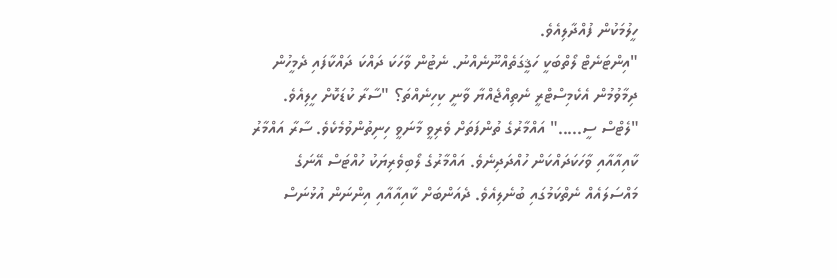ހީލުމަކުން ފުއްދާލިއެވެ.
"އިންޓަނެޓް ލޯތްބަކީ ހަޤީގަތެއްނޫނެއްނު. ނެޓުން ވާހަކަ ދައްކަ ދައްކާފައި ދެމީހުން ދިމާވުމުން އެކެމިސްޓްރީ ނެތިއްޖެއްޔާ ވާނީ ކިހިނެއްތަ؟ "ސާރާ ކުޑަކޮށް ހީލިއެވެ.
"ލެޓްސް ސީ....." އައްމާރުގެ ތުންފަތަށް ވެރިވީ މާނަވީ ހިނިތުންވުމެކެވެ. ސާރާ އައްމާރު ކާއިއާއާއި ވާހަކަދައްކަން ހުއްދަދިނެވެ. އައްމާރުގެ ލޯބިވެރިޔަކު ހުއްޓަސް އޭނަގެ މައްސަލައެއް ނެތްކަމުގައި ބުނެލިއެވެ. ދެއަންބަށް ކާއިއާއާއި އިންނަން އުޅުނަސް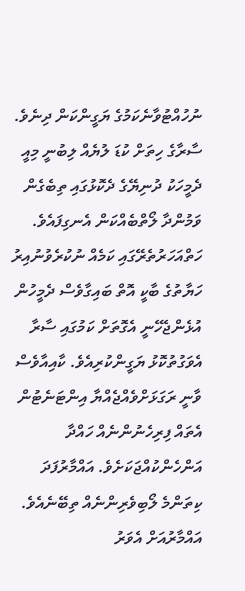ނުހުއްޓުވާނެކަމުގެ ޔަގީންކަން ދިނެވެ.
ސާރާގެ ހިތަށް ކުޑަ ލުޔެއް ލިބުނީ މިއީ ދެމީހަކު ދުނިޔޭގެ ދެކޮޅުގައި ތިބެގެން ވަމުންދާ ލޯތްބެއްކަން އެނގިފައެވެ. ހަތްއަހަރުތެރޭގައި ކަމެއް ނުކުރެވުނުއިރު ހަޔާތުގެ ބާކީ އޮތް ބައިގާވެސް ދެމީހުން އުޅެންޖެހޭނީ އެގޮތަށް ކަމުގައި ސާރާ އެވަގުތުކޮޅު ޔަގީންކުރިއެވެ. ކާއިއާވެސް ވާނީ ރަގަޅަށްވެއްޖެއްޔާ އިންޓަނެޓުން އެތައް ފިރިހެނުންނެއް ހައްދާ އަންހެންކުއްޖަކަށެވެ. އައްމާރުފަދަ ކިތަންމެ ލޯބިވެރިންނެއް ތިބޭނެއެވެ. އައްމާރުއަށް އެވަރު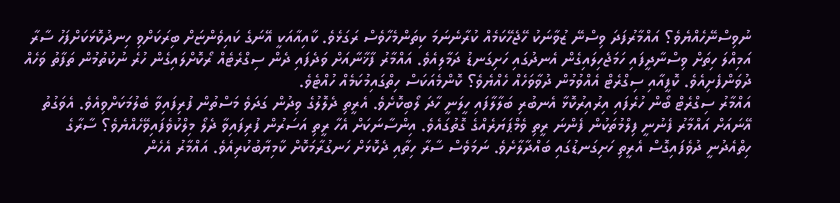ނުވިސްނޭހެއްޔެވެ؟ އައްމާރުފަދަ ވިސްނޭ ޒުވާނަކު ހޭޖެހޭކަމެއް ކުރާނެނަމަ ކިތަންމެހާވެސް ރަގަޅެވެ. ކާއިއާއަކީ އޭނަގެ ކައިވެންޏަށް ބިރަކަށްވި ހިނދުކޮޅަކަށްފަހު ސާރާ އަމިއްލަ ހިތަށް ވިސްނާދީފައި ހަމަޖެހިލައިގެން އެނދުގައި ހަށިގަނޑު ދަމާލިއެވެ. އައްމާރު ފާޚާނާއަށް ވަދެފައި ދެން ސިގްރެޓެއް ރޯކޮށްލައިގެން ހުރެ ނުކުތުމުން ތަފާތު ވަހެއް ދުވަންފެށިއެވެ. ކޮފީއާއި ސިގްރެޓް އެއްވުމުން ދުވާވަހެއް ހެއްޔެވެ؟ ކޮންމެއަކަސް ހިތްގައިމުކަމެއް ހުއްޓެވެ.
އައްމާރު ސިގްރެޓް ބޯން ހުރެފައި އިރުއިރުކޮޅާ އެނބުރި ބަލާލާފައި ހީލަނީ ހާދަ ލޯބިކޮށެވެ. އެރީތި ދެލޮލުގެ ވިދުން ގަދަވެ މަސްތުން ފުރިފައިވާ ބެލުމަކަށްވިއެވެ. އެވަގުތު އޭނައަށް އައްމާރު ފެނުނީ ފިލްމުތަކުން ފެންނަ ރީތި ވެމްޕަޔަރެއްގެ ގޮތުގައެވެ. އިންސާނަކަށް އެހާ ރީތި އަސަރުން ފުރިފައިވާ ދެލޯ މިލްކުވެފައިވޭހެއްޔެވެ؟ ސާރާގެ ހިތްއެދުނީ ދުވެފައިގޮސް އެރީތި ހަށިގަނޑުގައި ބައްދާލާށެވެ. ނަމަވެސް ސާރާ ހިތާއި ދެކޮޅަށް ހަނގުރާމަކޮށް ކާމިޔާބުކުރިއެވެ. އައްމާރު އެހެން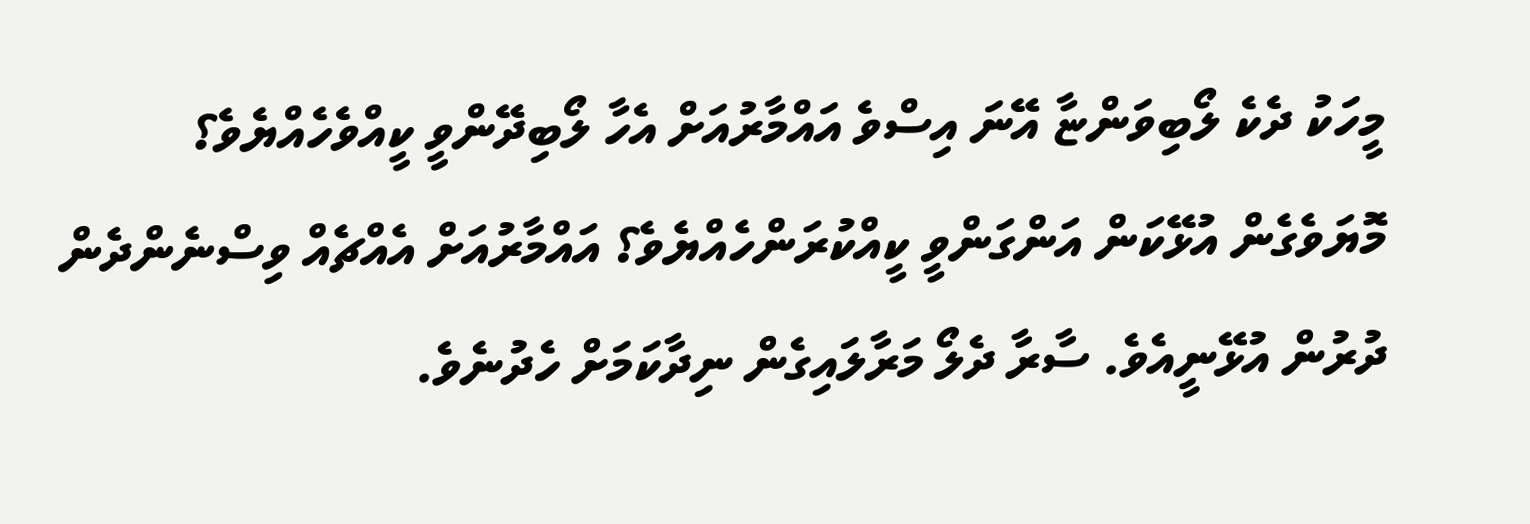މީހަކު ދެކެ ލޯބިވަންޏާ އޭނަ އިސްވެ އައްމާރުއަށް އެހާ ލޯބިދޭންވީ ކީއްވެހެއްޔެވެ؟ މޮޔަވެގެން އުޅޭކަން އަންގަންވީ ކީއްކުރަންހެއްޔެވެ؟ އައްމާރުއަށް އެއްޗެއް ވިސްނެންދެން ދުރުން އުޅޭނީއެވެ. ސާރާ ދެލޯ މަރާލައިގެން ނިދާކަމަށް ހެދުނެވެ.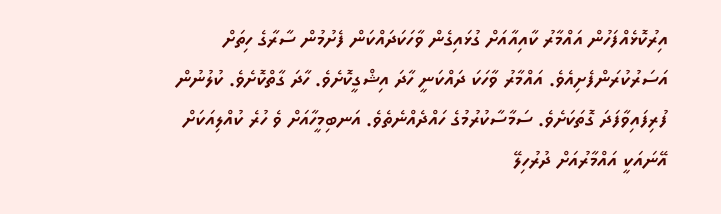އިރުކޮޅެއްފަހުން އައްމާރު ކާއިއާއަށް ގުޅައިގެން ވާހަކަދައްކަން ފެށުމުން ސާރާގެ ހިތަށް އަސަރުކުރަންފެށިއެވެ. އައްމާރު ވާހަކަ ދައްކަނީ ހާދަ އިޝްގީކޮށެވެ. ހާދަ ގާތްކޮށެވެ. ކުލުނުން ފުރިފައިވާފަދަ ގޮތަކަށެވެ. ސަމާސާކުރުމުގެ ހައްދެއްނެތެވެ. އަނބިމީހާއަށް ވެ ހުރެ ކުއްލިއަކަށް އޭނައަކީ އައްމާރުއަށް ދުރުހިލޭ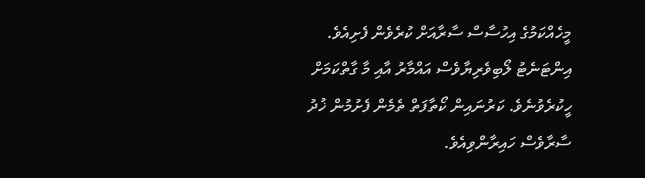މީހެއްކަމުގެ އިހުސާސް ސާރާއަށް ކުރެވެން ފެށިއެވެ. އިންޓަނެޓު ލޯބިވެރިޔާވެސް އައްމާރު އާއި މާ ގާތްކަމަށް ހީކުރެވުނެވެ. ކަރުނައިން ކޯތާފަތް ތެމެން ފެށުމުން ޚުދު ސާރާވެސް ހައިރާންވިއެވެ.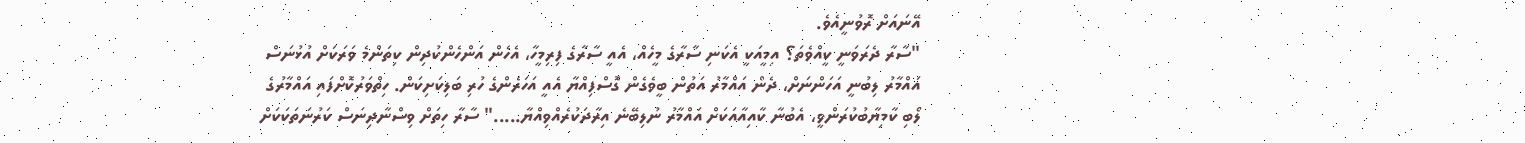އޭނައަށް ރޮވުނީއެވެ.
"ސާރާ ދެރަވަނީ ކީއްވެތަ؟ އިމީއަކީ އެކަނި ސާރާގެ މީހެއް، އެއީ ސާރާގެ ފިރިމީހާ، އެހެން އަންހެންކުދިން ކިތަންމެ ވަރަކަށް އުޅުނަސް އައްމާރު ލިބުނީ އަހަންނަށް، ދެން އައްމާރު އަތުން ބީވެގެން ގޮސްފިއްޔާ އެއީ އަހަރެންގެ ހުރި ބަލިކަށިކަން. ހިތްވަރުކޮށްފައި އައްމާރުގެ ލޯބި ކާމިޔާބުކުރަންވީ، އެބުނާ ކާއިއާއަކަށް އައްމާރު ނުލިބޭނެ އިރާދަކުރެއްވިއްޔާ....." ސާރާ ހިތަށް ވިސްނާދިނަސް ކަރުނަތަކަކަށް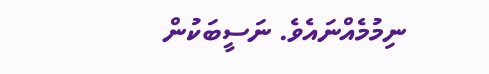ނިމުމެއްނައެވެ. ނަސީބަކުން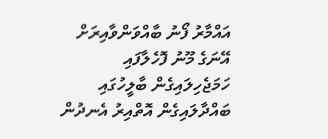އައްމާރު ފޯނު ބާއްވަންވާއިރަށް އޭނަގެ މޫނު ފޮހެލާފައި ހަމަޖެހިލައިގެން ބާލީހުގައި ބައްދާލައިގެން އޮތްއިރު އެނދުން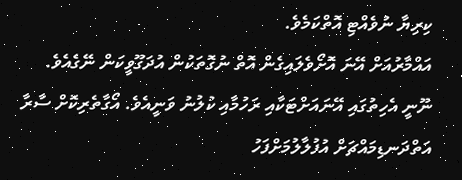ކިރިޔާ ނުވެއްޓި އޮތްކަމެވެ.
އައްމާރުއަށް އޭނަ އޮށޯވެލައިގެން އޮތް ނުގޮތަކުން އުދަގޫވީކަން ނޭގެއެވެ. ނޫނީ އެހިތުގައި އޭނައަށްޓަކާއި ރަހުމާއި ކުލުނު ވަނީއެވެ. އޯގާތެރިކޮށް ސާރާ އަތްދަނޑިމައްޗަށް އުފުލާލުމަށްފަހު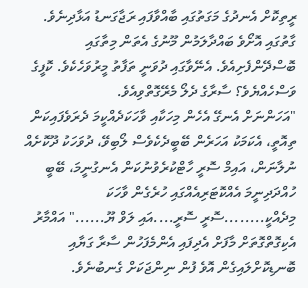ރީތިކޮށް އެނދުގެ މަގަތުގައި ބާއްވާފައި ރަޖާގަނޑު އަޅާދިނެވެ. ގާތުގައި އޮށޯވެ ބައްދާލަމުން މޫނުގެ އެތަން މިތާގައި ބޮސްދޭންފެށިއެވެ. އެނޭވާގައި ދުވަނީ ތަފާތު މީރުވަހެކެވެ. ކޮފީގެ ވަސްހެއްޔެވެ؟ ސާރާގެ ދެލޯ މެރޭގޮތްވިއެވެ.
"އަހަންނަށް އެނގޭ އެހެން މިހަކާއި ވާހަކަދެއްކީމަ ދެރަވެފައިކަން ތިއޮތީ، އެކަމަކު އަހަރެން ބޭބީދެކެވެސް ލޯބިވޭ، ދުވަހަކު ދޫކޮށެއް ނުލާނަން، އައިމް ސޮރީ ހާޓްކުރެވުނުކަން އެނގުނީމަ، ބޭބީ ހުއްދަދިނީމަ އެއްކޮޓަރިއެއްގައި ހުރެގެން ވާހަކަ މިދެއްކީ........ސޮރީ ސޮރީ....އައި ލަވް ޔޫ......" އައްމާރު އެކިގޮތްގޮތަށް މާފަށް އެދިފައި އެންމެފަހުން ސާރާ ގަޔާއި ބޮނޑިކޮށްލައިގެން އޮވެ ފުން ނިންޖަކަށް ގެނބުނެވެ.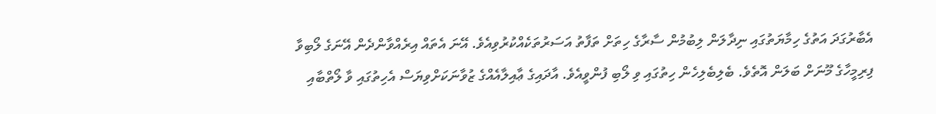އެބާރުގަދަ އަތުގެ ހިމާޔަތުގައި ނިދާލަން ލިބުމުން ސާރާގެ ހިތަށް ތަފާތު އަސަރުތަކެއްކުރުވިއެވެ. އޭނަ އެތައް އިރެއްވާންދެން އޭނަގެ ލޯބިވާ ފިރިމީހާގެ މޫނަށް ބަލަން އޮތެވެ. ބެލިބެލިހެން ހިތުގައި ވި ލޯބި ފުންވީއެވެ. އާދައިގެ ޢާއިލާއެއްގެ ޒުވާނަކަށްވިޔަސް އެހިތުގައި ވާ ލޯތްބާއި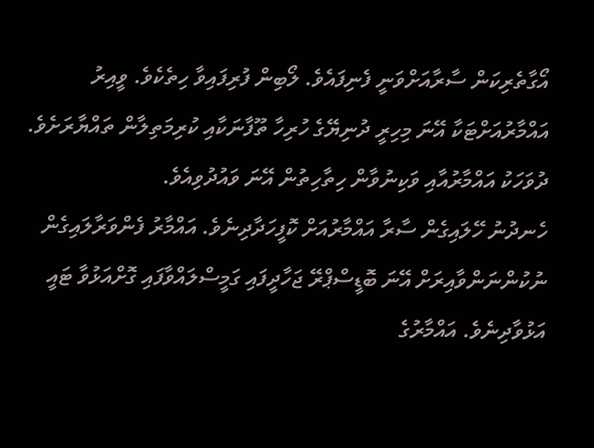އޯގާތެރިކަން ސާރާއަށްވަނީ ފެނިފައެވެ. ލޯބިން ފުރިފައިވާ ހިތެކެވެ. ވީއިރު އައްމާރުއަށްޓަކާ އޭނަ މިހިރީ ދުނިޔޭގެ ހުރިހާ ތޫފާނަކާއި ކުރިމަތިލާން ތައްޔާރަށެވެ. ދުވަހަކު އައްމާރުއާއި ވަކިނުވާން ހިތާހިތުން އޭނަ ވައުދުވިއެވެ.
ހެނދުނު ހޭލައިގެން ސާރާ އައްމާރުއަށް ކޮފީހަދާދިނެވެ. އައްމާރު ފެންވަރާލައިގެން ނުކުންނަންވާއިރަށް އޭނަ ބޮޑީސްޕްރޭ ޖަހާދީފައި ގަމީސްލައްވާފައި ގޮށްއަޅުވާ ޓައީ އަޅުވާދިނެވެ. އައްމާރުގެ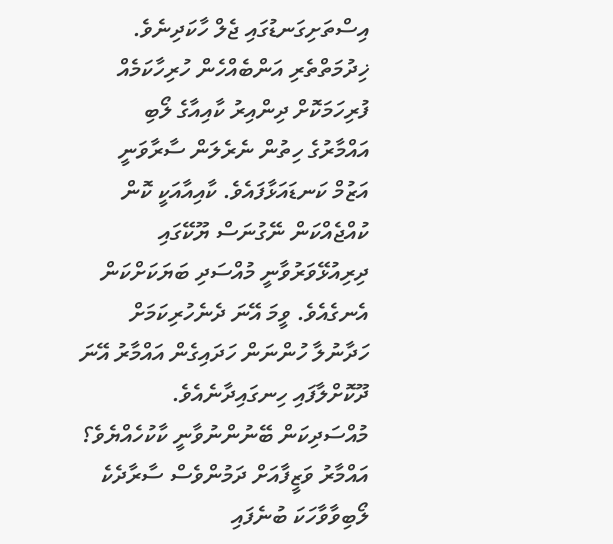އިސްތަށިގަނޑުގައި ޖެލް ހާކަދިނެވެ. ޚިދުމަތްތެރި އަންބެއްހެން ހުރިހާކަމެއް ފުރިހަމަކޮށް ދިންއިރު ކާއިއާގެ ލޯބި އައްމާރުގެ ހިތުން ނެރެލަން ސާރާވަނީ އަޒުމް ކަނޑައަޅާފައެވެ. ކާއިއާއަކީ ކޮން ކުއްޖެއްކަން ނޭގުނަސް ޔޫކޭގައި ދިރިއުޅޭވަރުވާނީ މުއްސަދި ބަޔަކަށްކަން އެނގެއެވެ. ވީމަ އޭނަ ދެނެހުރިކަމަށް ހަދާނުލާ ހުންނަން ހަދައިގެން އައްމާރު އޭނަ ދޫކޮށްލާފައި ހިނގައިދާނެއެވެ. މުއްސަދިކަން ބޭނުންނުވާނީ ކާކުހެއްޔެވެ؟
އައްމާރު ވަޒީފާއަށް ދަމުންވެސް ސާރާދެކެ ލޯބިވާވާހަކަ ބުނެފައި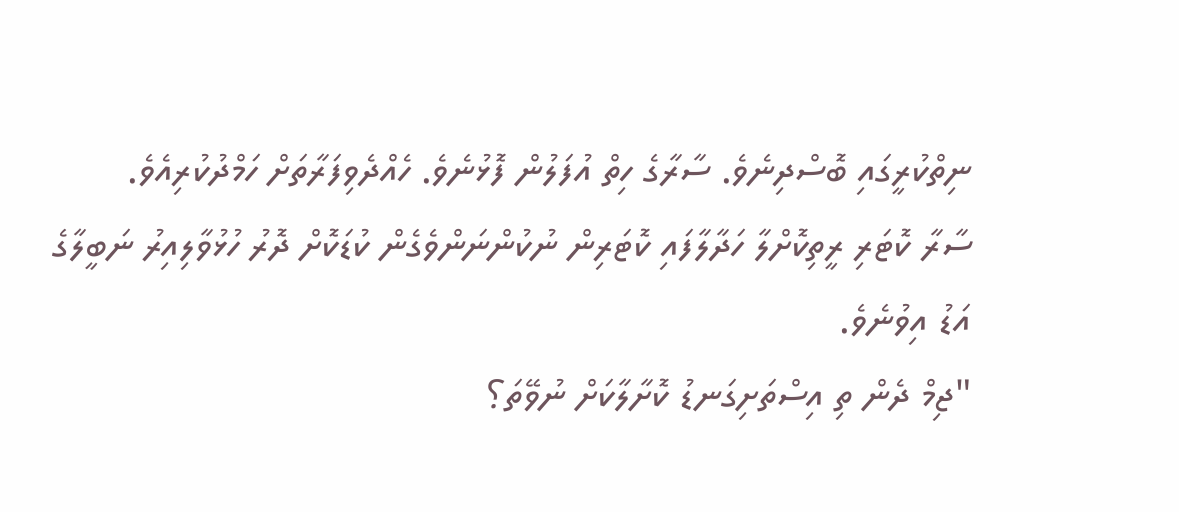ނިތްކުރީގައި ބޮސްދިނެވެ. ސާރާގެ ހިތް އުފަލުން ފޮޅުނެވެ. ހެއްދެވިފަރާތަށް ހަމްދުކުރިއެވެ.
ސާރާ ކޮޓަރި ރީތިކޮށްލާ ހަދާލާފައި ކޮޓަރިން ނުކުންނަންވެގެން ކުޑަކޮށް ދޮރު ހުޅުވާލިއިރު ނަބީލާގެ އަޑު އިވުނެވެ.
"ޖިމް ދެން ތި އިސްތަށިގަނޑު ކޮށާލާކަށް ނުވޭތަ؟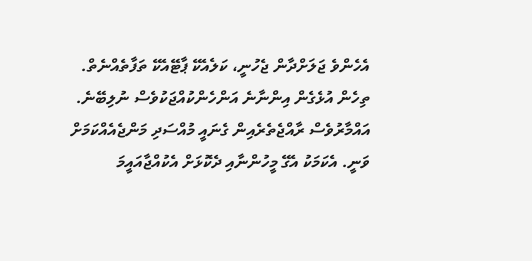އެހެންވެ ޖަލަށްދާން ޖެހުނީ، ކަލެއެކޭ ޕާޓޭއެކޭ ތަފާތެއްނެތް. ތިހެން އުޅެގެން އިންނާނެ އަންހެންކުއްޖަކުވެސް ނުލިބޭނެ. އައްމާރުވެސް ރާއްޖެތެރެއިން ގެނައީ މުއްސަދި މަންޖެއެއްކަމަށް ވަނީ. އެކަމަކު އެގޭ މީހުންނާއި ދެކޮޅަށް އެކުއްޖާއައީމަ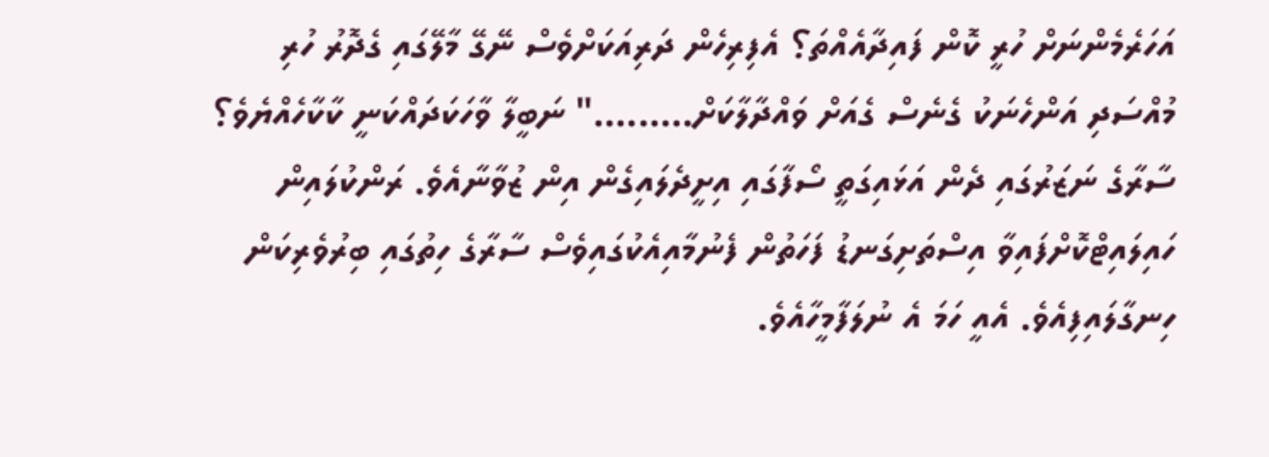އަހަރެމެންނަށް ހުރީ ކޮން ފައިދާއެއްތަ؟ އެފިރިހެން ދަރިއަކަށްވެސް ނޭގޭ މާލޭގައި ގެދޮރު ހުރި މުއްސަދި އަންހެނަކު ގެނެސް ގެއަށް ވައްދާލާކަށް........." ނަބީލާ ވާހަކަދައްކަނީ ކާކާހެއްޔެވެ؟ ސާރާގެ ނަޒަރުގައި ދެން އަޅައިގަތީ ސޯފާގައި އިށީދެލައިގެން އިން ޒުވާނާއެވެ. ރަންކުލައިން ހައިލައިޓްކޮށްފައިވާ އިސްތަށިގަނޑު ފަހަތުން ފެނުމާއިއެކުގައިވެސް ސާރާގެ ހިތުގައި ބިރުވެރިކަން ހިނގާލައިފިއެވެ. އެއީ ހަމަ އެ ނުލަފާމީހާއެވެ.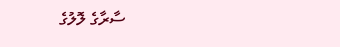ސާރާގެ ލޮލުގެ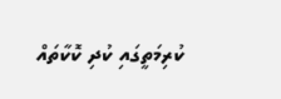ކުރިމަތީގައި ކުދި ކޮކާތައް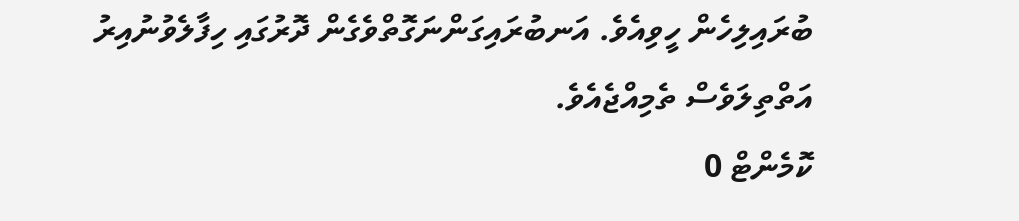ބުރައިލިހެން ހީވިއެވެ. އަނބުރައިގަންނަގޮތްވެގެން ދޮރުގައި ހިފާލެވުނުއިރު އަތްތިލަވެސް ތެމިއްޖެއެވެ.
ކޮމެންޓް 0